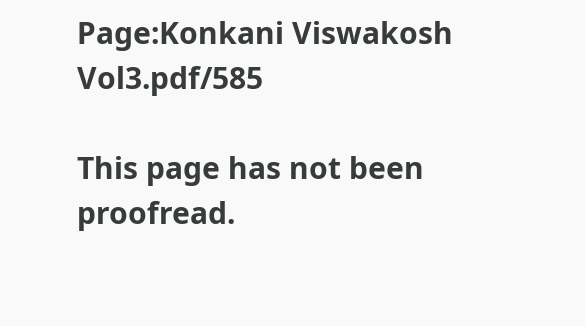Page:Konkani Viswakosh Vol3.pdf/585

This page has not been proofread.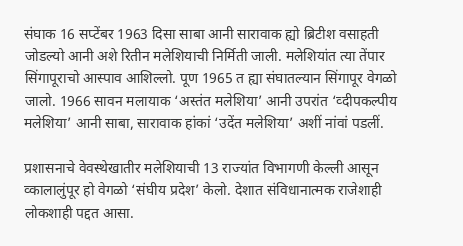संघाक 16 सप्टेंबर 1963 दिसा साबा आनी सारावाक ह्यो ब्रिटीश वसाहती जोडल्यो आनी अशे रितीन मलेशियाची निर्मिती जाली. मलेशियांत त्या तेंपार सिंगापूराचो आस्पाव आशिल्लो. पूण 1965 त ह्या संघातल्यान सिंगापूर वेगळो जालो. 1966 सावन मलायाक ‘अस्तंत मलेशिया’ आनी उपरांत ‘व्दीपकल्पीय मलेशिया’ आनी साबा, सारावाक हांकां ‘उदेंत मलेशिया’ अशीं नांवां पडलीं.

प्रशासनाचे वेवस्थेखातीर मलेशियाची 13 राज्यांत विभागणी केल्ली आसून व्कालालुंपूर हो वेगळो ‘संघीय प्रदेश’ केलो. देशात संविधानात्मक राजेशाही लोकशाही पद्दत आसा.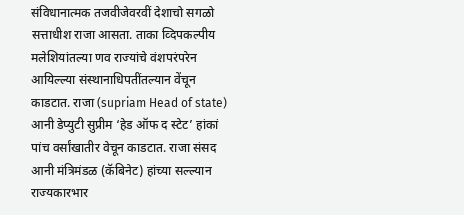संविधानात्मक तजवीजेवरवीं देशाचो सगळो सत्ताधीश राजा आसता. ताका व्दिपकल्पीय मलेशियांतल्या णव राज्यांचे वंशपरंपरेन आयिल्ल्या संस्थानाधिपतींतल्यान वेंचून काडटात. राजा (supriam Head of state) आनी डेप्युटी सुप्रीम ‘हेड ऑफ द स्टेट’ हांकां पांच वर्सांखातीर वेचून काडटात. राजा संसद आनी मंत्रिमंडळ (कॅबिनेट) हांच्या सल्ल्यान राज्यकारभार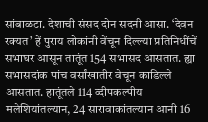सांबाळटा. देशाची संसद दोन सदनी आसा. ‘देवन रक्यत’ हें पुराय लोकांनी वेंचून दिल्ल्या प्रतिनिधींचें सभाघर आसून तातूंत 154 सभासद आसतात. ह्या सभासदांक पांच वर्सांखातीर वेचून काडिल्ले आसतात. हातूंतले 114 व्दीपकल्पीय मलेशियांतल्यान, 24 सारावाकांतल्यान आनी 16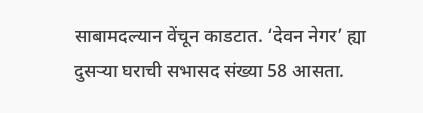साबामदल्यान वेंचून काडटात. ‘देवन नेगर’ ह्या दुसऱ्या घराची सभासद संख्या 58 आसता.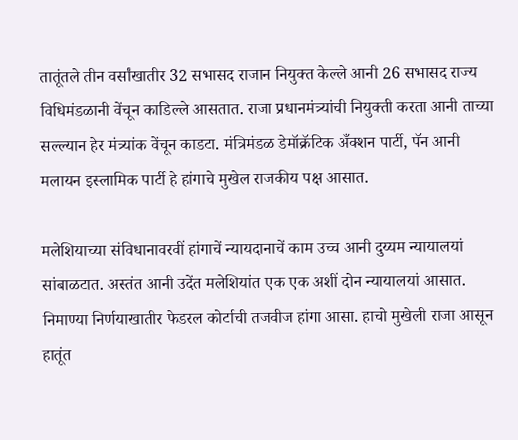तातूंतले तीन वर्सांखातीर 32 सभासद राजान नियुक्त केल्ले आनी 26 सभासद राज्य विधिमंडळानी वेंचून काडिल्ले आसतात. राजा प्रधानमंत्र्यांची नियुक्ती करता आनी ताच्या सल्ल्यान हेर मंत्र्यांक वेंचून काडटा. मंत्रिमंडळ डेमॉक्रॅटिक अँक्शन पार्टी, पॅन आनी मलायन इस्लामिक पार्टी हे हांगाचे मुखेल राजकीय पक्ष आसात.

मलेशियाच्या संविधानावरवीं हांगाचें न्यायदानाचें काम उच्च आनी दुय्यम न्यायालयां सांबाळटात. अस्तंत आनी उदेंत मलेशियांत एक एक अशीं दोन न्यायालयां आसात. निमाण्या निर्णयाखातीर फेडरल कोर्टाची तजवीज हांगा आसा. हाचो मुखेली राजा आसून हातूंत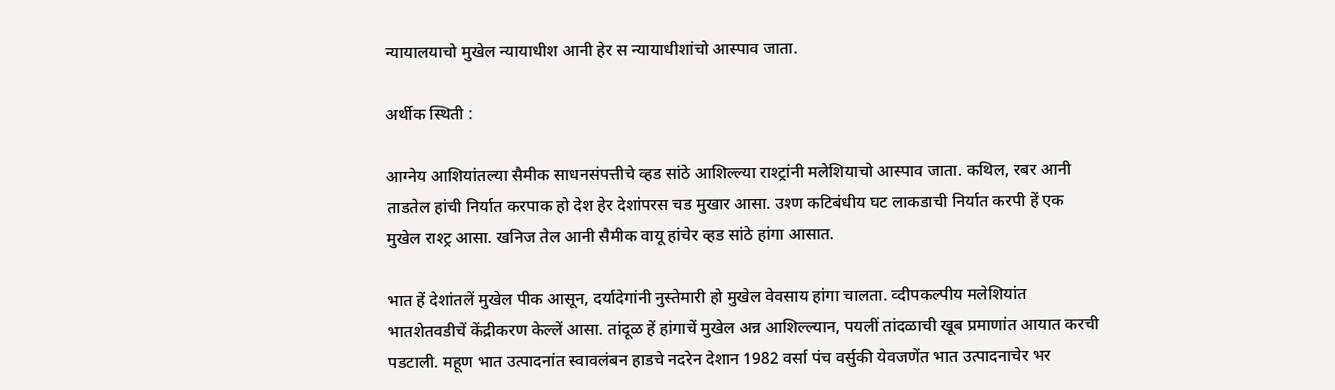न्यायालयाचो मुखेल न्यायाधीश आनी हेर स न्यायाधीशांचो आस्पाव जाता.

अर्थीक स्थिती :

आग्नेय आशियांतल्या सैमीक साधनसंपत्तीचे व्हड सांठे आशिल्ल्या राश्ट्रांनी मलेशियाचो आस्पाव जाता. कथिल, रबर आनी ताडतेल हांची निर्यात करपाक हो देश हेर देशांपरस चड मुखार आसा. उश्ण कटिबंधीय घट लाकडाची निर्यात करपी हें एक मुखेल राश्ट्र आसा. खनिज तेल आनी सैमीक वायू हांचेर व्हड सांठे हांगा आसात.

भात हें देशांतलें मुखेल पीक आसून, दर्यादेगांनी नुस्तेमारी हो मुखेल वेवसाय हांगा चालता. व्दीपकल्पीय मलेशियांत भातशेतवडीचें केंद्रीकरण केल्लें आसा. तांदूळ हें हांगाचें मुखेल अन्न आशिल्ल्यान, पयलीं तांदळाची खूब प्रमाणांत आयात करची पडटाली. महूण भात उत्पादनांत स्वावलंबन हाडचे नदरेन देशान 1982 वर्सा पंच वर्सुकी येवजणेंत भात उत्पादनाचेर भर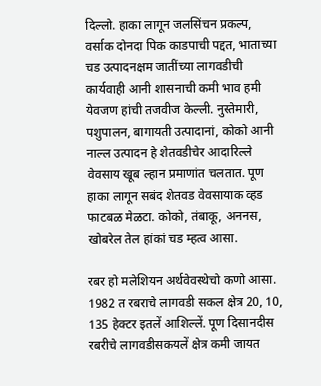दिल्लो. हाका लागून जलसिंचन प्रकल्प, वर्साक दोनदा पिक काडपाची पद्दत, भाताच्या चड उत्पादनक्षम जातींच्या लागवडीची कार्यवाही आनी शासनाची कमी भाव हमी येवजण हांची तजवीज केल्ली. नुस्तेमारी, पशुपालन, बागायती उत्पादानां, कोको आनी नाल्ल उत्पादन हे शेतवडीचेर आदारिल्ले वेवसाय खूब ल्हान प्रमाणांत चलतात. पूण हाका लागून सबंद शेतवड वेवसायाक व्हड फाटबळ मेळटा. कोको, तंबाकू, अननस, खोबरेल तेल हांकां चड म्हत्व आसा.

रबर हो मलेशियन अर्थवेवस्थेचो कणो आसा. 1982 त रबराचे लागवडी सकल क्षेत्र 20, 10, 135 हेक्टर इतलें आशिल्लें. पूण दिसानदीस रबरीचे लागवडीसकयलें क्षेत्र कमी जायत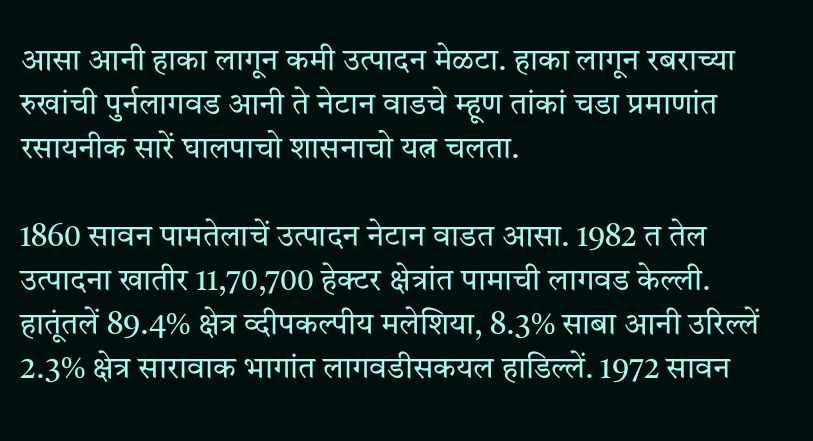आसा आनी हाका लागून कमी उत्पादन मेळटा. हाका लागून रबराच्या रुखांची पुर्नलागवड आनी ते नेटान वाडचे म्हूण तांकां चडा प्रमाणांत रसायनीक सारें घालपाचो शासनाचो यत्न चलता.

1860 सावन पामतेलाचें उत्पादन नेटान वाडत आसा. 1982 त तेल उत्पादना खातीर 11,70,700 हेक्टर क्षेत्रांत पामाची लागवड केल्ली. हातूंतलें 89.4% क्षेत्र व्दीपकल्पीय मलेशिया, 8.3% साबा आनी उरिल्लें 2.3% क्षेत्र सारावाक भागांत लागवडीसकयल हाडिल्लें. 1972 सावन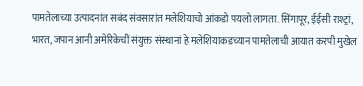पामतेलाच्या उत्पादनांत सबंद संवसारांत मलेशियाचो आंकडो पयलो लागता. सिंगापूर, ईईसी राश्ट्रां, भारत, जपान आनी अमेरिकेचीं संयुक्त संस्थानां हे मलेशियाकडच्यान पामतेलाची आयात करपी मुखेल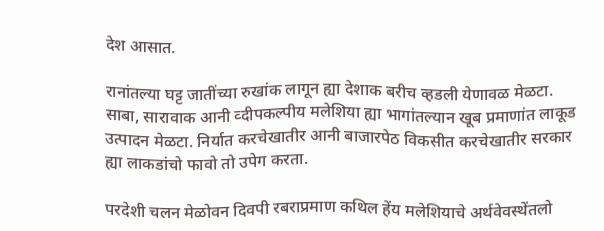देश आसात.

रानांतल्या घट्ट जातींच्या रुखांक लागून ह्या देशाक बरीच व्हडली येणावळ मेळटा. साबा, सारावाक आनी व्दीपकल्पीय मलेशिया ह्या भागांतल्यान खूब प्रमाणांत लाकूड उत्पादन मेळटा. निर्यात करचेखातीर आनी बाजारपेठ विकसीत करचेखातीर सरकार ह्या लाकडांचो फावो तो उपेग करता.

परदेशी चलन मेळोवन दिवपी रबराप्रमाण कथिल हेंय मलेशियाचे अर्थवेवस्थेंतलो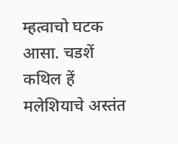म्हत्वाचो घटक आसा. चडशें कथिल हें मलेशियाचे अस्तंत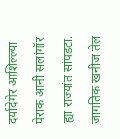दर्यादेगेर आशिल्ल्या पेराक आनी सलांगॉर ह्या राज्यांत सांपडटा. जागतिक खनीज तेल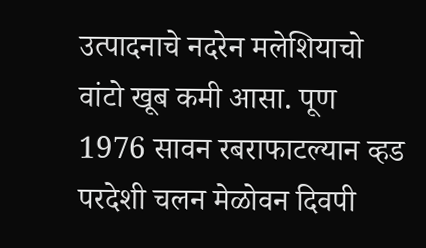उत्पादनाचे नदरेन मलेशियाचो वांटो खूब कमी आसा. पूण 1976 सावन रबराफाटल्यान व्हड परदेशी चलन मेळोवन दिवपी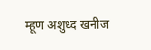म्हूण अशुध्द खनीज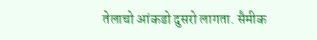तेलाचो आंकडो दुसरो लागता. सैमीक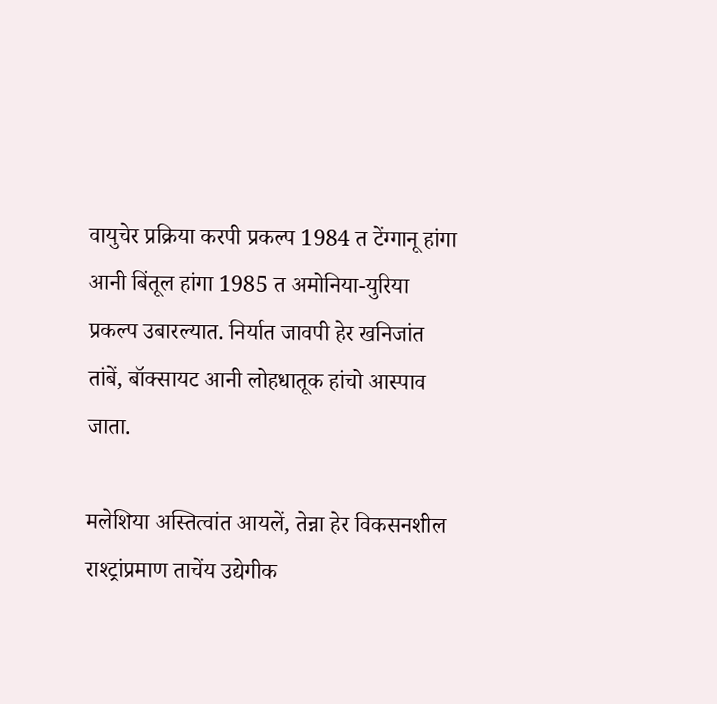वायुचेर प्रक्रिया करपी प्रकल्प 1984 त टेंग्गानू हांगा आनी बिंतूल हांगा 1985 त अमोनिया-युरिया प्रकल्प उबारल्यात. निर्यात जावपी हेर खनिजांत तांबें, बॉक्सायट आनी लोहधातूक हांचो आस्पाव जाता.

मलेशिया अस्तित्वांत आयलें, तेन्ना हेर विकसनशील राश्ट्रांप्रमाण ताचेंय उद्येगीक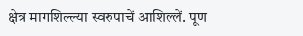क्षेत्र मागशिल्ल्या स्वरुपाचें आशिल्लें. पूण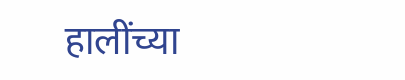हालींच्या